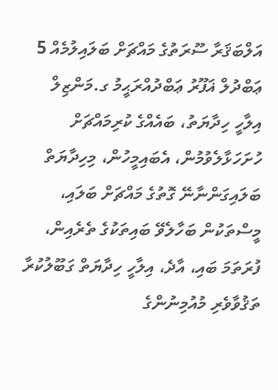އަލްބަޤަރާ ސޫރަތުގެ މައްޗަށް ބަލައިލުމެއް 5
ޢަބްދުލް ޣަފޫރު ޢަބްދުއްރަޙީމު ގ.މަންޒިލް
އިލާހީ ހިދާޔަތު، ބައެއްގެ ކުރިމައްޗަށް ހުށަހަޅާލެވުމުން، އެބައިމީހުން، މިހިދާޔަތް ބަލައިގަންނާނޭ ގޮތުގެ މައްޗަށް ބަލައި، މީސްތަކުން ބަހާލެވޭ ބައިތަކުގެ ތެރެއިން، ފުރަތަމަ ބައި، އާދެ، އިލާހީ ހިދާޔަތް ގަބޫލުކުރާ ތަޤުވާވެރި މުއުމިނުންގެ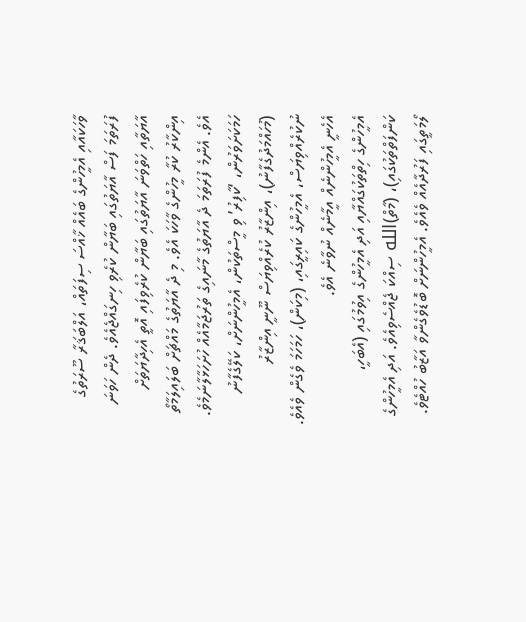ވާހަކައާއި އެމީހުންގެ ބައެއް ޚާއްސަ ސިފަތައް، އަލްބަޤަރާ ސޫރަތުގެ ފުރަތަމަ ފަސް އާޔަތުގައި ބަޔާން ކުރެވި ހިނގައްޖެއެވެ. ދެން ހަވަނަ އާޔަތާއި ހަތްވަނަ އާޔަތުގައި ބަޔާން ކުރެވިފައި އޮތީ އެހިދާޔަތަށް އިންކާރު ކުރާ މީހުންގެ ވާހަކަ އެވެ. މި ދެ އާޔަތުގެ މައްޗަށް ބަލައިލަމާތޯ އެވެ. އެންމެ ފުރަތަމަ ދެ އާޔަތުގެ މާނައިގެ ތަރުޖަމާއެއް ހުށަހަޅާލާނަމެވެ.
ހަމަކަށަވަރުން، ‘ކާފިރު’ ވި މީސްތަކުން، އެމީހުންނަށް، ކަލޭގެފާނު (މުހައްމަދުގެފާނު)، އިންޒާރު ކުރެއްވިޔަސް ނޫނީ އިންޒާރު ނުކުރެއްވިޔަސް، އެމީހުންގެ ކައިރީގައި، (މިކަން)، ހަމަހަމަ ވެގެން ވެއެވެ. އެހެނީ އެމީހުންނެއް އީމާނެއް ނުވާނެ އެވެ.
އެމީހުންގެ ހިތްތަކުގައްޔާއި އަދި އެމީހުންގެ އިވުމުގައި (އެބަހީ، ކަންފަތްތަކުގައި)، (މާތް)الله ސިއްކަ ޖެއްސެވިއެވެ. އަދި އެމީހުންގެ ލޯމަތީގައި ފަރުދާއެއް ވެއެވެ. އެމީހުންނަށް ބޮޑުވެގެންވާ އަޒާބު ހުއްޓެވެ.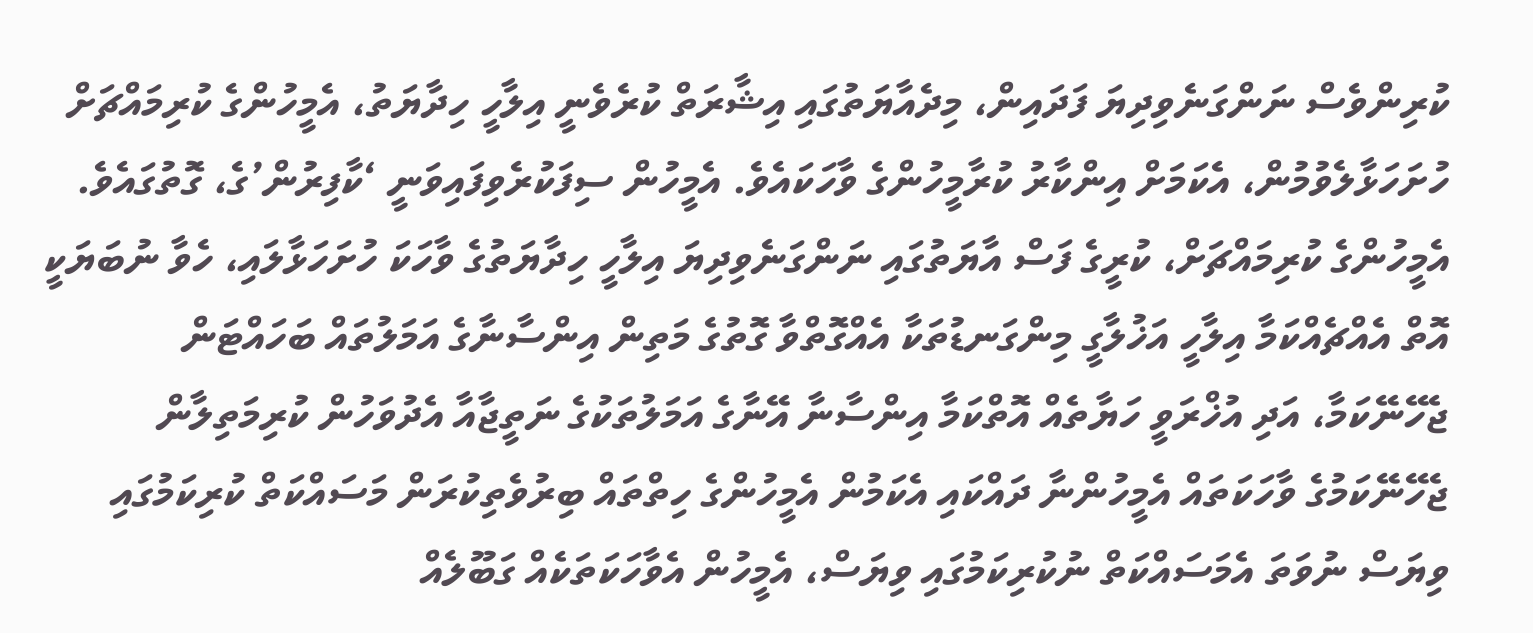ކުރިންވެސް ނަންގަނެވިދިޔަ ފަދައިން، މިދެއާޔަތުގައި އިޝާރަތް ކުރެވެނީ އިލާހީ ހިދާޔަތު، އެމީހުންގެ ކުރިމައްޗަށް ހުށަހަޅާލެވުމުން، އެކަމަށް އިންކާރު ކުރާމީހުންގެ ވާހަކައެވެ. އެމީހުން ސިފަކުރެވިފައިވަނީ ‘ކާފިރުން’ގެ، ގޮތުގައެވެ. އެމީހުންގެ ކުރިމައްޗަށް، ކުރީގެ ފަސް އާޔަތުގައި ނަންގަނެވިދިޔަ އިލާހީ ހިދާޔަތުގެ ވާހަކަ ހުށަހަޅާލައި، ހެވާ ނުބަޔަކީ އޮތް އެއްޗެއްކަމާ އިލާހީ އަޚުލާގީ މިންގަނޑުތަކާ އެއްގޮތްވާ ގޮތުގެ މަތިން އިންސާނާގެ އަމަލުތައް ބަހައްޓަން ޖެހޭނޭކަމާ، އަދި އުޚްރަވީ ހަޔާތެއް އޮތްކަމާ އިންސާނާ އޭނާގެ އަމަލުތަކުގެ ނަތީޖާއާ އެދުވަހުން ކުރިމަތިލާން ޖެހޭނޭކަމުގެ ވާހަކަތައް އެމީހުންނާ ދައްކައި އެކަމުން އެމީހުންގެ ހިތްތައް ބިރުވެތިކުރަން މަސައްކަތް ކުރިކަމުގައި ވިޔަސް ނުވަތަ އެމަސައްކަތް ނުކުރިކަމުގައި ވިޔަސް، އެމީހުން އެވާހަކަތަކެއް ގަބޫލެއް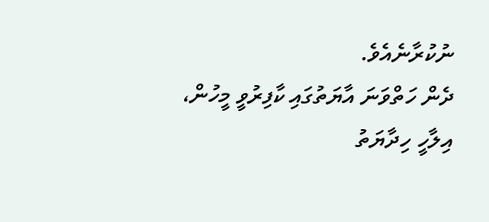ނުކުރާނެއެވެ.
ދެން ހަތްވަނަ އާޔަތުގައި ކާފިރުވީ މީހުން، އިލާހީ ހިދާޔަތު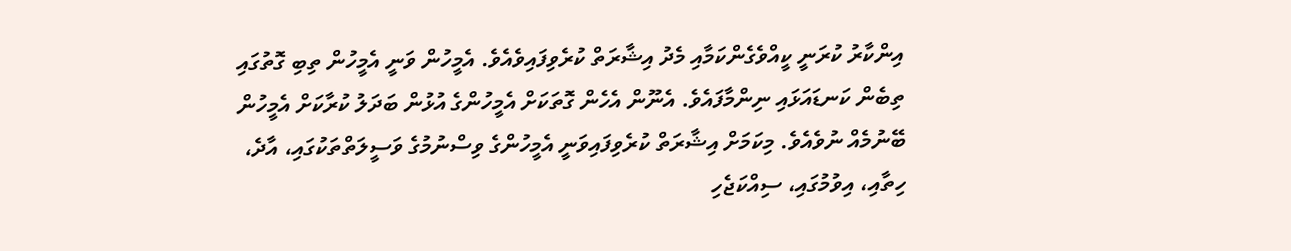އިންކާރު ކުރަނީ ކީއްވެގެންކަމާއި މެދު އިޝާރަތް ކުރެވިފައިވެއެވެ. އެމީހުން ވަނީ އެމީހުން ތިބި ގޮތުގައި ތިބެން ކަނޑައަޅައި ނިންމާފައެވެ. އެނޫން އެހެން ގޮތަކަށް އެމީހުންގެ އުޅުން ބަދަލު ކުރާކަށް އެމީހުން ބޭނުމެއް ނުވެއެވެ. މިކަމަށް އިޝާރަތް ކުރެވިފައިވަނީ އެމީހުންގެ ވިސްނުމުގެ ވަސީލަތްތަކުގައި، އާދެ، ހިތާއި، އިވުމުގައި، ސިއްކަޖެހި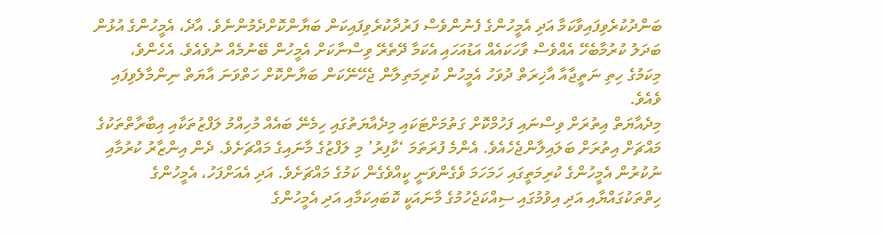ބަންދުކުރެވިފައިވާކަމާ އަދި އެމީހުންގެ ފެނުންވެސް ފަރުދާކުރެވިފައިކަން ބަޔާންކޮށްދެމުންނެވެ. އާދެ، އެމީހުންގެ އުޅުން ބަދަލު ކުރުމާބެހޭ އެއްވެސް ވާހަކައެއް އަޑުއަހައި އެކަމާ ދޭތެރޭ ވިސްނާކަށް އެމީހުން ބޭނުމެއް ނުވެއެވެ. އެހެންވެ، މިކަމުގެ ހިތި ނަތީޖާއާ އާޚިރަތް ދުވަހު އެމީހުން ކުރިމަތިލާން ޖެހޭނޭކަން ބަޔާންކޮށް ހަތްވަނަ އާޔަތް ނިންމާލެވިފައި ވެއެވެ.
މިދެއާޔަތް އިތުރަށް ވިސްނައި ފަހުމްކޮށް ގަތުމަށްޓަކައި މިދެއާޔަތުގައި ހިމެނޭ ބައެއް މުހިއްމު ލަފްޒުތަކާއި އިބާރާތްތަކުގެ މައްޗަށް އިތުރަށް ބަލައިލާންޖެހެއެވެ. އެންމެ ފުރަތަމަ ‘ކާފިރު’ މި ލަފްޒުގެ މާނައިގެ މައްޗަށެވެ. ދެން އިންޒާރު ކުރުމާއި ނުކުރުން އެމީހުންގެ ކުރިމަތީގައި ހަމަހަމަ ވެގެންވަނީ ކީއްވެގެން ކަމުގެ މައްޗަށެވެ. އަދި އެއަށްފަހު، އެމީހުންގެ ހިތްތަކުގައްޔާއި އަދި އިވުމުގައި ސިއްކަޖެހުމުގެ މާނައަކީ ކޮބައިކަމާއި އަދި އެމީހުންގެ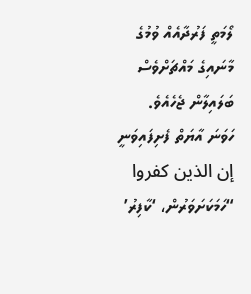ލޯމަތީ ފަރުދާއެއް ވުމުގެ މާނައިގެ މައްޗަށްވެސް ބަލައިލާން ޖެހެއެވެ.
ހަވަނަ އާޔަތް ފެށިފައިވަނީ إن الذين كفروا “ހަމަކަށަވަރުން، ‘ކާފިރު’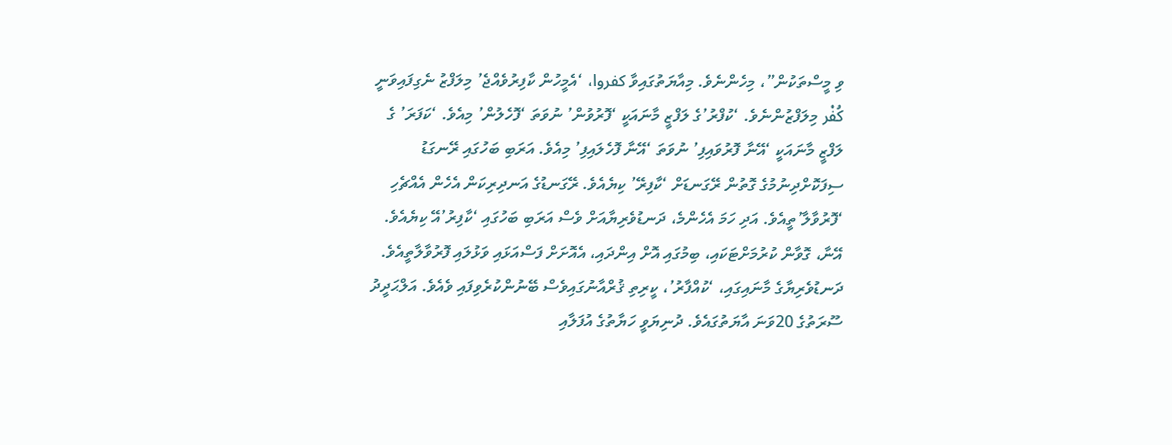ވި މީސްތަކުން”، މިހެންނެވެ. މިއާޔަތުގައިވާ كفروا، ‘އެމީހުން ކާފިރުވެއްޖެ’ މިލަފްޒު ނެގިފައިވަނީ كُفْر މިލަފްޒުންނެވެ. ‘ކުފްރު’ގެ ލަފްޒީ މާނައަކީ ‘ފޮރުވުން’ ނުވަތަ ‘ފޮހެލުން’ މިއެވެ. ‘ކަފަރަ’ ގެ ލަފްޒީ މާނައަކީ ‘އޭނާ ފޮރުވައިފި’ ނުވަތަ ‘އޭނާ ފޮހެލައިފި’ މިއެވެ. އަރަބި ބަހުގައި ރޭނގަޑު ސިފަކޮށްދިނުމުގެ ގޮތުން ރޭގަނޑަށް ‘ކާފިރޭ’ ކިޔެއެވެ. ރޭގަނޑުގެ އަނދިރިކަން އެހެން އެއްޗެހި ‘ފޮރުވާލާ’ތީއެވެ. އަދި ހަމަ އެހެންމެ، ދަނޑުވެރިޔާއަށް ވެސް އަރަބި ބަހުގައި ‘ކާފިރު’އޭ ކިޔެއެވެ. އޭނާ، ގޮވާން ކުރުމަށްޓަކައި، ބިމުގައި އޮށް އިންދައި، އެއޮށަށް ފަސްއަޅައި ވަޅުލައި ފޮރުވާލާތީއެވެ.
ދަނޑުވެރިޔާގެ މާނައިގައި، ‘ކުއްފާރު’، ކީރިތި ޤުރްއާނުގައިވެސް ބޭނުންކުރެވިފައި ވެއެވެ. އަލްޙަދީދު ސޫރަތުގެ 20ވަނަ އާޔަތުގައެވެ. ދުނިޔަވީ ހަޔާތުގެ އުފަލާއި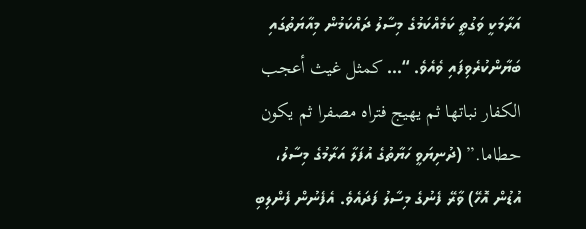އަރާމަކީ ވަގުތީ ކަމެއްކަމުގެ މިސާލު ދައްކަމުން މިއާޔަތުގައި ބަޔާންކުރެވިފައި ވެއެވެ. “… كمثل غيث أعجب الكفار نباتها ثم يهيج فتراه مصفرا ثم يكون حطاما.” (ދުނިޔަވީ ހަޔާތުގެ އުފަލާ އަރާމުގެ މިސާލު، އުޑުން އޮހޭ) ވާރޭ ފެނުގެ މިސާލު ފަދައެވެ. އެފެނުން ފެންލިބި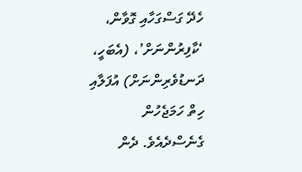ހެދޭ ގަސްގަހާއި ގޮވާން، ‘ކާފިރުންނަށް’، (އެބަހީ، ދަނޑުވެރިންނަށް) އުފަލާއި ހިތް ހަމަޖެހުން ގެނެސްދެއެވެ. ދެން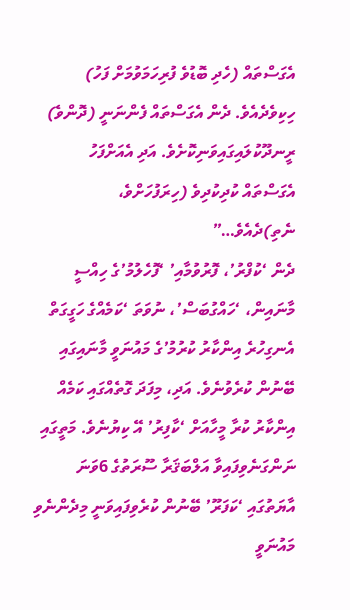އެގަސްތައް (ހެދި ބޮޑުވެ ފުރިހަމަވުމަށް ފަހު) ހިކިވެދެއެވެ. ދެން އެގަސްތައް ފެންނަނީ (ދޮންވެ) ރީނދޫކުލައިގައިވަނިކޮށެވެ. އަދި އެއަށްފަހު އެގަސްތައް ކުދިކުދިވެ (ހިރަފުހަށްވެ، ނެތި)ދެއެވެ…”
ދެން ‘ކުފްރު’، ފޮރުވުމާއި’ ‘ފޮހެލުމު’ގެ ހިއްސީ މާނައިން، ‘ހައްގުބަސް’، ނުވަތަ ‘ކަމެއްގެ ހަގީގަތް އެނގިހުރެ އިންކާރު ކުރުމު’ގެ މައުނަވީ މާނައިގައި ބޭނުން ކުރެވުނެވެ. އަދި، މިފަދަ ގޮތެއްގައި ކަމެއް އިންކާރު ކުރާ މީހާއަށް ‘ކާފިރު’ އޭ ކިޔުނެވެ. މަތީގައި ނަންގަނެވިފައިވާ އަލްބަޤަރާ ސޫރަތުގެ 6ވަނަ އާޔަތުގައި ‘ކަފަރޫ’ ބޭނުން ކުރެވިފައިވަނީ މިދެންނެވި މައުނަވީ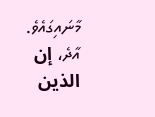މާނައިގައެވެ. އާދެ، إن الذين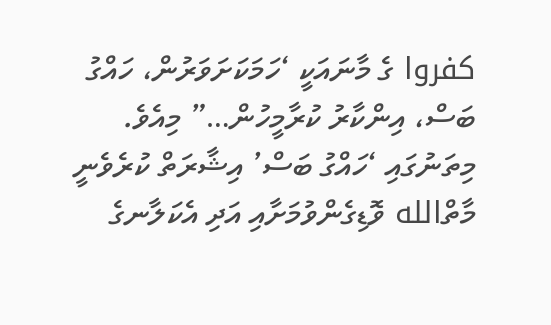كفروا ގެ މާނައަކީ ‘ހަމަކަށަވަރުން، ހައްގު ބަސް، އިންކާރު ކުރާމީހުން…” މިއެވެ. މިތަނުގައި ‘ހައްގު ބަސް’ އިޝާރަތް ކުރެވެނީ މާތްالله ވޮޑިގެންވުމަށާއި އަދި އެކަލާނގެ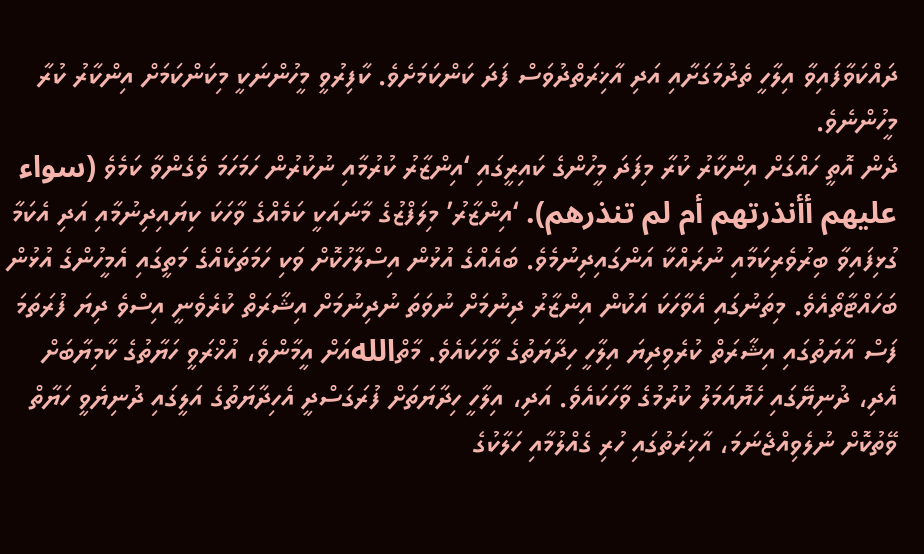ދައްކަވާފައިވާ އިލާހީ ތެދުމަގަށާއި އަދި އާޚިރަތްދުވަސް ފަދަ ކަންކަމަށެވެ. ކާފިރުވީ މީހުންނަކީ މިކަންކަމަށް އިންކާރު ކުރާ މީހުންނެވެ.
ދެން އޮތީ ހައްގަށް އިންކާރު ކުރާ މިފަދަ މީހުންގެ ކައިރީގައި ‘އިންޒާރު ކުރުމާއި ނުކުރުން ހަމަހަމަ ވެގެންވާ ކަމެވެ (سواء عليهم أأنذرتهم أم لم تنذرهم). ‘އިންޒާރު’ މިލަފްޒުގެ މާނައަކީ ކަމެއްގެ ވާހަކަ ކިޔައިދިނުމާއި އަދި އެކަމާ ގުޅިފައިވާ ބިރުވެރިކަމާއި ނުރައްކާ އަންގައިދިނުމެވެ. ބައެއްގެ އުޅުން އިސްލާހުކޮށް ވަކި ހަމަތަކެއްގެ މަތީގައި އެމީހުންގެ އުޅުން ބަހައްޓާތޯއެވެ. މިތަނުގައި އެވާހަކަ އަކުން އިންޒާރު ދިނުމަށް ނުވަތަ ނުދިނުމަށް އިޝާރަތް ކުރެވެނީ އިސްވެ ދިޔަ ފުރަތަމަ ފަސް އާޔަތުގައި އިޝާރަތް ކުރެވިދިޔަ އިލާހީ ހިދާޔަތުގެ ވާހަކައެވެ. މާތްاللهއަށް އީމާންވެ، އުޚްރަވީ ހަޔާތުގެ ކާމިޔާބަށް އެދި، ދުނިޔޭގައި ހެޔޮއަމަލު ކުރުމުގެ ވާހަކައެވެ. އަދި، އިލާހީ ހިދާޔަތަށް ފުރަގަސްދީ އެހިދާޔަތުގެ އަލީގައި ދުނިޔެވީ ހަޔާތް ވޭތުކޮށް ނުލެވިއްޖެނަމަ، އާޚިރަތުގައި ހުރި ގެއްލުމާއި ހަލާކުގެ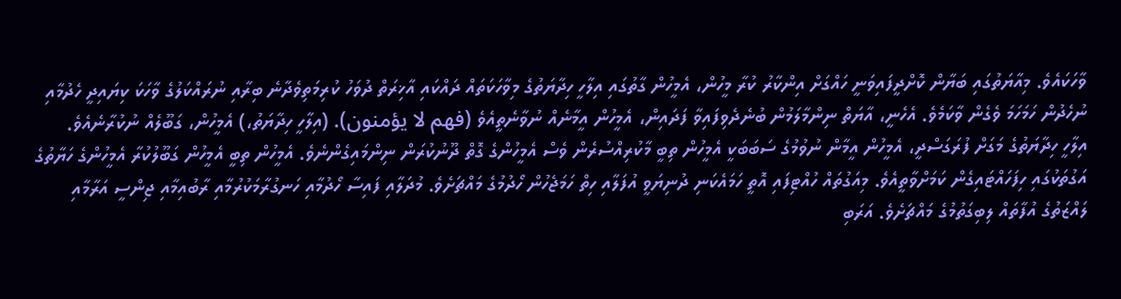ވާހަކައެވެ. މިއާޔަތުގައި ބަޔާން ކޮށްދީފައިވަނީ ހައްގަށް އިންކާރު ކުރާ މީހުން، އެމީހުން ގާތުގައި އިލާހީ ހިދާޔަތުގެ މިވާހަކަތައް ދައްކައި އާޚިރަތް ދުވަހު ކުރިމަތިވެދާނެ ބިރާއި ނުރައްކަލުގެ ވާހަކަ ކިޔައިދީ ހެދުމާއި ނުހެދުން ހަމަހަމަ ވެގެން ވާކަމެވެ. އެހެނީ، އާޔަތް ނިންމާލަމުން ބުނެދެވިފައިވާ ފަދައިން، އެމީހުން އީމާނެއް ނުވާނެތީއެވެ (فهم لا يؤمنون). (އިލާހީ ހިދާޔަތު،) އެމީހުން، ގަބޫލެއް ނުކުރާނެއެވެ.
އިލާހީ ހިދާޔަތުގެ މަގަށް ފުރަގަސްދީ، އެމީހުން އީމާން ނުވުމުގެ ސަބަބަކީ އެމީހުން ތިބީ މާކުރިއްސުރެން ވެސް އެމީހުންގެ ގޮތް ދޫނުކުރަން ނިންމައިގެންނެވެ. އެމީހުން ތިބީ އެމީހުން ގަބޫލުކުރާ އެމީހުންގެ ހަޔާތުގެ އަގުތަކުގައި ހިފަހައްޓައިގެން ކަމަށްވާތީއެވެ. މިއަގުތައް ހުއްޓިފައި އޮތީ ހަމައެކަނި ދުނިޔަވީ އުފަލާއި ހިތް ހަމަޖެހުން ހޯދުމުގެ މައްޗަށެވެ. މުދަލާއި ފައިސާ ހޯދުމާއި ހަނގުރާމަކުރުމާއި ރާބުއިމާއި ޖިންސީ އަރާމާއި ލައްޒަތުގެ އުފާތައް ލިބިގަތުމުގެ މައްޗަށެވެ. އަރަބި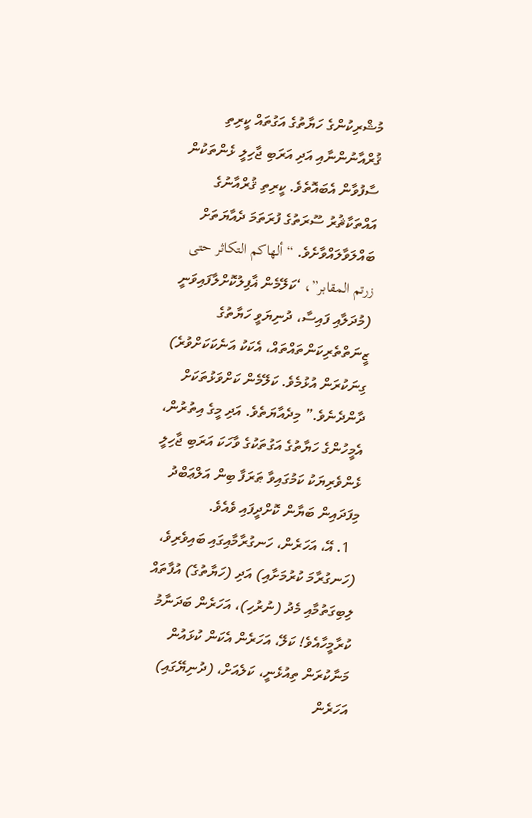މުޝްރިކުންގެ ހަޔާތުގެ އަގުތައް ކީރިތި ޤުރްއާނުންނާއި އަދި އަރަބި ޖާހިލީ ޅެންތަކުން ސާފުވާން އެބައޮތެވެ. ކީރިތި ޤުރްއާނުގެ އައްތަކާޘުރު ސޫރަތުގެ ފުރަތަމަ ދެއާޔަތަށް ބައްލަވާލައްވާށެވެ. “ألهاكم التكاثر حتى زرتم المقابر”، ‘ކަލޭމެން ޣާފިލުކޮށްލާފައިވަނީ (މުދަލާއި ފައިސާ، ދުނިޔަވީ ހަޔާތުގެ ޒީނަތްތެރިކަންތައްތައް، އެކަކު އަނެކަކަށްވުރެ) ގިނަކުރަން އުޅުމެވެ. ކަލޭމެން ކަށްވަޅުތަކަށް ދާންދެނެވެ.” މިދެއާޔަތެވެ. އަދި މީގެ އިތުރުން، އެމީހުންގެ ހަޔާތުގެ އަގުތަކުގެ ވާހަކަ އަރަބި ޖާހިލީ ޅެންވެރިޔަކު ކަމުގައިވާ ޠަރަފާ ބިން އަލްޢަބްދު މިފަދައިން ބަޔާން ކޮށްދީފައި ވެއެވެ.
  1. އޭ، އަހަރެން، ހަނގުރާމާއިގައި ބައިވެރިވެ، (ހަނގުރާމަ ކުރުމަށާއި) އަދި (ހަޔާތުގެ) އުފާތައް ލިބިގަތުމާއި މެދު (ނުރުހި)، އަހަރެން ބަދަނާމު ކުރާމީހާއެވެ! ކަލޭ، އަހަރެން އެކަން ކުޅައުން މަނާކުރަން ތިއުޅެނީ، ކަލެއަށް، (ދުނިޔޭގައި) އަހަރެން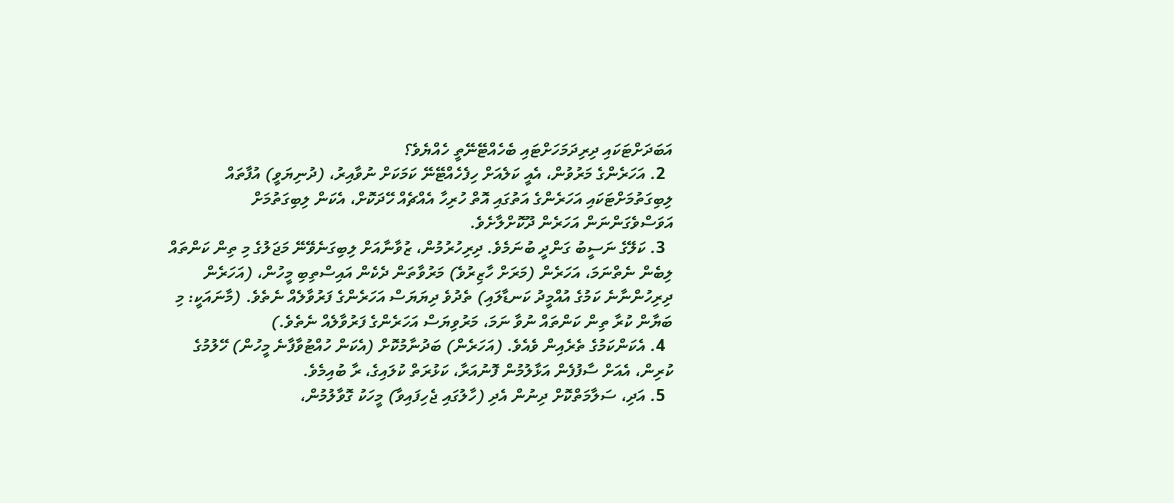އަބަދަށްޓަކައި ދިރިދަމަހަށްޓައި ބެހެއްޓޭނޭތީ ހެއްޔެވެ؟
  2. އަހަރެންގެ މަރުވުން، އެއީ ކަލެއަށް ހިފެހެއްޓޭނޭ ކަމަކަށް ނުވާއިރު، (ދުނިޔަވީ) އުފާތައް ލިބިގަތުމަށްޓަކައި އަހަރެންގެ އަތުގައި އޮތް ހުރިހާ އެއްޗެއް ހޭދަކޮށް، އެކަން ލިބިގަތުމަށް އަވަސްވެގަންނަން އަހަރެން ދޫކޮށްލާށެވެ.
  3. ކަލޭގެ ނަސީބު ގަންދީ ބުނަމެވެ. ދިރިހުރުމުން، ޒުވާނާއަށް ލިބިގަނެވޭނޭ މަޖަލުގެ މި ތިން ކަންތައް ލިބެން ނެތްނަމަ، އަހަރެން (މަރަށް ހާޒިރުވެ) މަރުވާތަން ދެކެން އައިސްތިބި މީހުން، (އަހަރެން ދިރިހުންނާނެ ކަމުގެ އުއްމީދު ކަނޑާލައި) ތެދުވެ ދިޔަޔަސް އަހަރެންގެ ފަރުވާލެއް ނެތެވެ. (މާނައަކީ: މި ބަޔާން ކުރާ ތިން ކަންތައް ނުވާ ނަމަ، މަރުވިޔަސް އަހަރެންގެ ފަރުވާލެއް ނެތެވެ.)
  4. އެކަންކަމުގެ ތެރެއިން ވެއެވެ. (އަހަރެން) ބަދުނާމުކޮށް (އެކަން ހުއްޓުވާފާނެ މީހުން) ހޭލުމުގެ ކުރިން، އެއަށް ސާފުފެން އަޅާލުމުން ފޮނުއަރާ، ކަޅުރަތް ކުލައިގެ، ރާ ބުއިމެވެ.
  5. އަދި، ސަލާމަތްކޮށް ދިނުން އެދި (ހާލުގައި ޖެހިފައިވާ) މީހަކު ގޮވާލުމުން،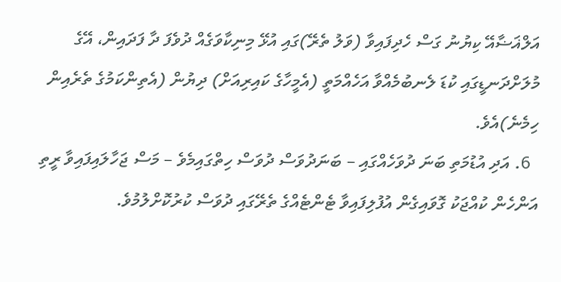އަލްޣަޟާއޭ ކިޔުނު ގަސް ހެދިފައިވާ (ވަލު ތެރޭ)ގައި އުޅޭ މިނިކާވަގެއް ދުވެފަ ދާ ފަދައިން، އޭގެ މުލަށްދަނޑީގައި ކުޑަ ލެނބުމެއްވާ އަހެއްމަތީ (އެމީހާގެ ކައިރިއަށް) ދިޔުން (އެތިންކަމުގެ ތެރެއިން ހިމެނެ)އެވެ.
  6. އަދި އުޑުމަތި ބަނަ ދުވަހެއްގައި – ބަނަދުވަސް ދުވަސް ހިތްގައިމެވެ – މަސް ޖަހާލައިފައިވާ ރީތި އަންހެން ކުއްޖަކު ގޮވައިގެން އުފުލިފައިވާ ޓެންޓެއްގެ ތެރޭގައި ދުވަސް ކުރުކޮށްލުމުވެ.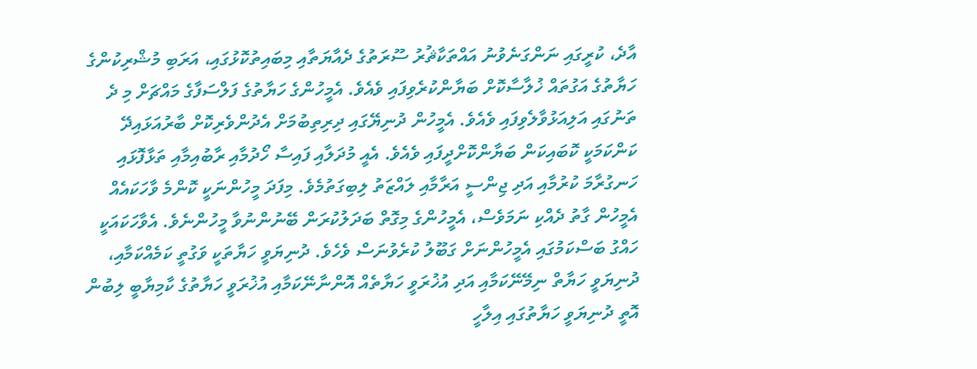އާދެ، ކުރީގައި ނަންގަނެވުނު އައްތަކާޘުރު ސޫރަތުގެ ދެއާޔަތާއި މިބައިތުކޮޅުގައި، އަރަބި މުޝްރިކުންގެ ހަޔާތުގެ އަގުތައް ޚުލާސާކޮށް ބަޔާންކުރެވިފައި ވެއެވެ. އެމީހުންގެ ހަޔާތުގެ ފަލްސަފާގެ މައްޗަށް މި ދެ ތަނުގައި އަލިއަޅުވާލެވިފައި ވެއެވެ. އެމީހުން ދުނިޔޭގައި ދިރިތިބުމަށް އެދުންވެރިކޮށް ބާރުއަޅައިދޭ ކަންކަމަކީ ކޮބައިކަން ބަޔާންކޮށްދީފައި ވެއެވެ. އެއީ މުދަލާއި ފައިސާ ހޯދުމާއި ރާބުއިމާއި ތަޅާފޮޅައި ހަނގުރާމަ ކުރުމާއި އަދި ޖިންސީ އަރާމާއި ލައްޒަތު ލިބިގަތުމެވެ. މިފަދަ މީހުންނަކީ ކޮންމެ ވާހަކައެއް އެމީހުން ގާތު ދެއްކި ނަމަވެސް، އެމީހުންގެ މިގޮތް ބަދަލުކުރަން ބޭނުންނުވާ މީހުންނެވެ. އެވާހަކައަކީ ހައްގު ބަސްކަމުގައި އެމީހުންނަށް ގަބޫލު ކުރެވުނަސް ވެހެވެ. ދުނިޔަވީ ހަޔާތަކީ ވަގުތީ ކަމެއްކަމާއި، ދުނިޔަވީ ހަޔާތް ނިމޭނޭކަމާއި އަދި އުޚުރަވީ ހަޔާތެއް އޮންނާނޭކަމާއި އުޚުރަވީ ހަޔާތުގެ ކާމިޔާބީ ލިބުން އޮތީ ދުނިޔަވީ ހަޔާތުގައި އިލާހީ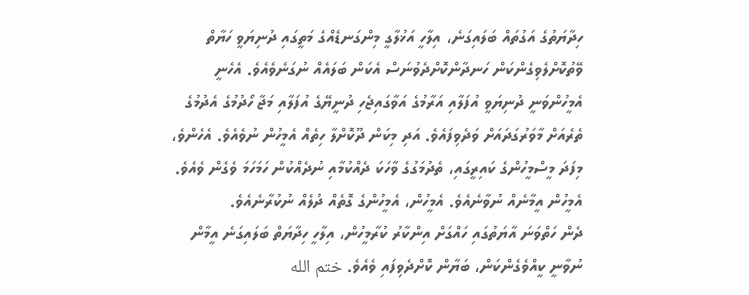ހިދާޔަތުގެ އަގުތައް ބަލައިގަނެ، އިލާހީ އަޚުލާގީ މިންގަނޑެއްގެ މަތީގައި ދުނިޔަވީ ހަޔާތް ވޭތުކޮށްލެވިގެންކަން ހަނދާންކޮށްދެވުނަސް އެކަން ބަލައެއް ނުގަނެވެއެވެ. އެހެނީ އެމީހުންވަނީ ދުނިޔަވީ އުފަލާއި އަރާމުގެ އަވާގައިޖެހި ދުނީޔޭގެ އުފަލާއި މަޖާ ހޯދުމުގެ އެދުމުގެ ތެރެއަށް މާވަރުގަދައަށް ވަދެވިފައެވެ. އަދި މިކަން ދޫކޮށްލާ ހިތެއް އެމީހުން ނުވެއެވެ. އެހެންވެ، މިފަދަ މީސްމީހުންގެ ކައިރީގައި، ތެދުމަގުގެ ވާހަކަ ދެއްކުމާއި ނުދެއްކުން ހަމަހަމަ ވެގެން ވެއެވެ. އެމީހުން އީމާނެއް ނުވާނެއެވެ. އެމީހުން، އެމީހުންގެ ގޮތެއް ދުލެއް ނުކުރާނެއެވެ.
ދެން ހަތްވަނަ އާޔަތުގައި ހައްގަށް އިންކާރު ކުރާމީހުން، އިލާހީ ހިދާޔަތް ބަލައިގަނެ އީމާން ނުވާނީ ކީއްވެގެންކަން، ބަޔާން ކޮށްދެވިފައި ވެއެވެ. ختم الله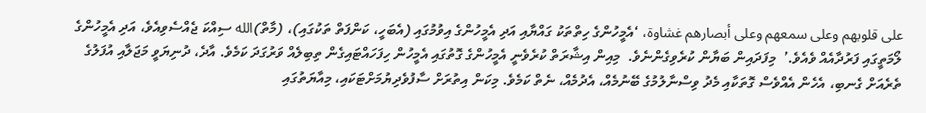على قلوبهم وعلى سمعهم وعلى أبصارهم غشاوة، ‘އެމީހުންގެ ހިތްތަކު ގައްޔާއި އަދި އެމީހުންގެ އިވުމުގައި (އެބަހީ، ކަންފަތް ތަކުގައި)، (މާތް)الله ސިއްކަ ޖެއްސެވިއެވެ، އަދި އެމީހުންގެ ލޯމަތީގައި ފަރުދާއެއް ވެއެވެ.’  މިފަދައިން ބަޔާން ކުރެވިގެންނެވެ.  މިއިން އިޝާރަތް ކުރެވެނީ އެމީހުންގެ ގޮތުގައި އެމީހުން ހިފަހައްޓައިގެން ތިބިލެއް ވަރުގަދަ ކަމެވެ. އާދެ، ދުނިޔަވީ މަޖަލާއި އުފަލުގެ ތެރެއަށް ގެނބި، އެހެން އެއްވެސް ގޮތަކާއި މެދު ވިސްނާލުމުގެ ބޭނުމެއް، އެދުމެއް، ނެތް ކަމެވެ. މިކަން އިތުރަށް ސާފުވެދިޔުމަށްޓަކައި، މިއާޔަތުގައި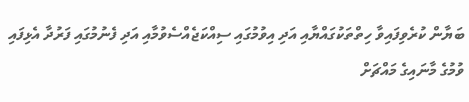ބަޔާން ކުރެވިފައިވާ ހިތްތަކުގައްޔާއި އަދި އިވުމުގައި ސިއްކަޖެއްސެވުމާއި އަދި ފެނުމުގައި ފަރުދާ އެޅިފައި ވުމުގެ މާނައިގެ މައްޗަށް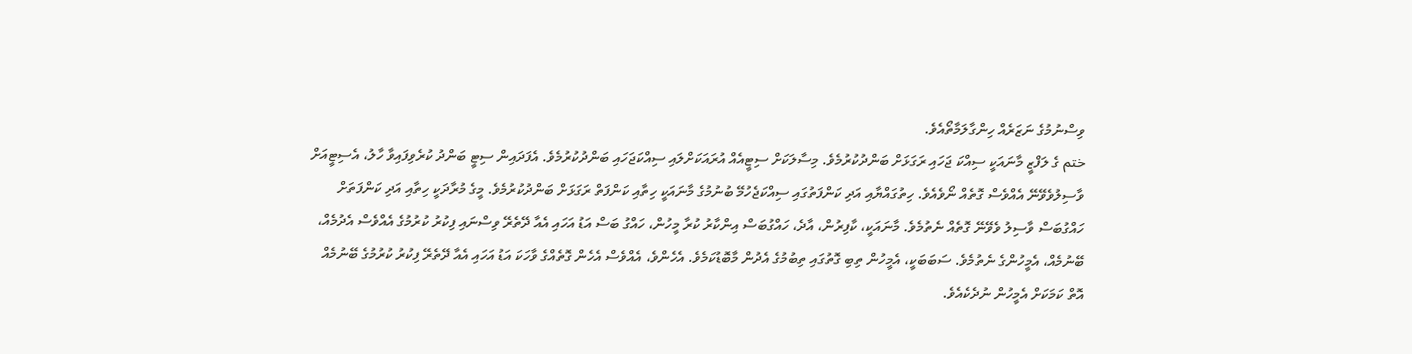ވިސްނުމުގެ ނަޒަރެއް ހިންގާލަމާތޯއެވެ.
ختم ގެ ލަފްޒީ މާނައަކީ ސިއްކަ ޖަހައި ރަގަޅަށް ބަންދުކުރުމެވެ. މިސާލަކަށް ސިޓީއެއް އުރައަކަށްލައި ސިއްކަޖަހައި ބަންދުކުރުމެވެ. އެފަދައިން ސިޓީ ބަންދު ކުރެވިފައިވާ ހާލު، އެސިޓީއަށް ވާސިލުވެވޭނޭ އެއްވެސް ގޮތެއް ނޯވެއެވެ. ހިތުގައްޔާއި އަދި ކަންފަތުގައި ސިއްކަޖެހުމޭ ބުނުމުގެ މާނައަކީ ހިތާއި ކަންފަތް ރަގަޅަށް ބަންދުކުރުމެވެ. މީގެ މުރާދަކީ ހިތާއި އަދި ކަންފަތަށް ހައްގުބަސް ވާސިލު ވެވޭނޭ ގޮތެއް ނެތުމެވެ. މާނައަކީ، ކާފިރުން، އާދެ، ހައްގުބަސް އިންކާރު ކުރާ މީހުން، ހައްގު ބަސް އަޑު އަހައި އެއާ ދޭތެރޭ ވިސްނައި ފިކުރު ކުރުމުގެ އެއްވެސް އެދުމެއް، ބޭނުމެއް، އެމީހުންގެ ނެތުމެވެ. ސަބަބަކީ، އެމީހުން ތިބި ގޮތުގައި ތިބުމުގެ އެދުން މާބޮޑުކަމެވެ. އެހެންވެ، އެއްވެސް އެހެން ގޮތެއްގެ ވާހަކަ އަޑު އަހައި އެއާ ދޭތެރޭ ފިކުރު ކުރުމުގެ ބޭނުމެއް އޮތް ކަމަކަށް އެމީހުން ނުދެކެއެވެ.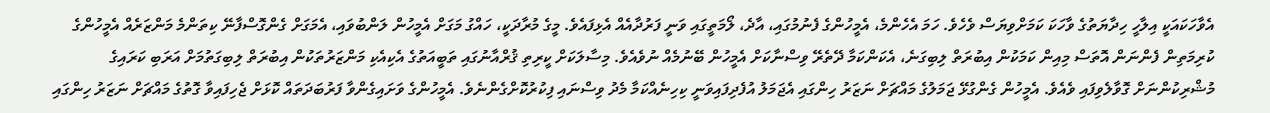އެވާހަކައަކީ އިލާހީ ހިދާޔަތުގެ ވާހަކަ ކަމަށްވިޔަސް ވެހެވެ. ހަމަ އެހެންމެ، އެމީހުންގެ ފެނުމުގައި، އާދެ، ލޯމަތީގައި ވަނީ ފަރުދާއެއް އެޅިފައެވެ. މީގެ މުރާދަކީ، ހައްގު މަގަށް އެމީހުން ލަންބުވައި، އެމަގަށް ގެންގޮސްފާނޭ ކިތަންމެ މަންޒަރެއް އެމީހުންގެ ކުރިމަތިން ފެންނަން އޮތަސް މިއިން ކަމަކުން އިބުރަތް ލިބިގަނެ، އެކަންކަމާ ދޭތެރޭ ވިސްނާކަށް އެމީހުން ބޭނުމެއް ނުވެއެވެ. މިސާލަކަށް ކީރިތި ޤުރްއާނުގައި ތަބީއަތުގެ އެކިއެކި މަންޒަރުތަކުން އިބުރަތް ލިބިގަތުމަށް އަރަބި ކަރައިގެ މުޝްރިކުންނަށް ގޮވާލެވިފައި ވެއެވެ. އެމީހުން ގެންގުޅޭ ޖަމަލުގެ މައްޗަށް ނަޒަރު ހިންގައި އެޖަމަލު އުފެދިފައިވަނީ ކިހިނެއްކަމާ މެދު ވިސްނައި ފިކުރުކޮށްގެންނެވެ. އެމީހުންގެ ވަށައިގެންވާ ފަރުބަދަތައް ކޮޅަށް ޖެހިފައިވާ ގޮތުގެ މައްޗަށް ނަޒަރު ހިންގައި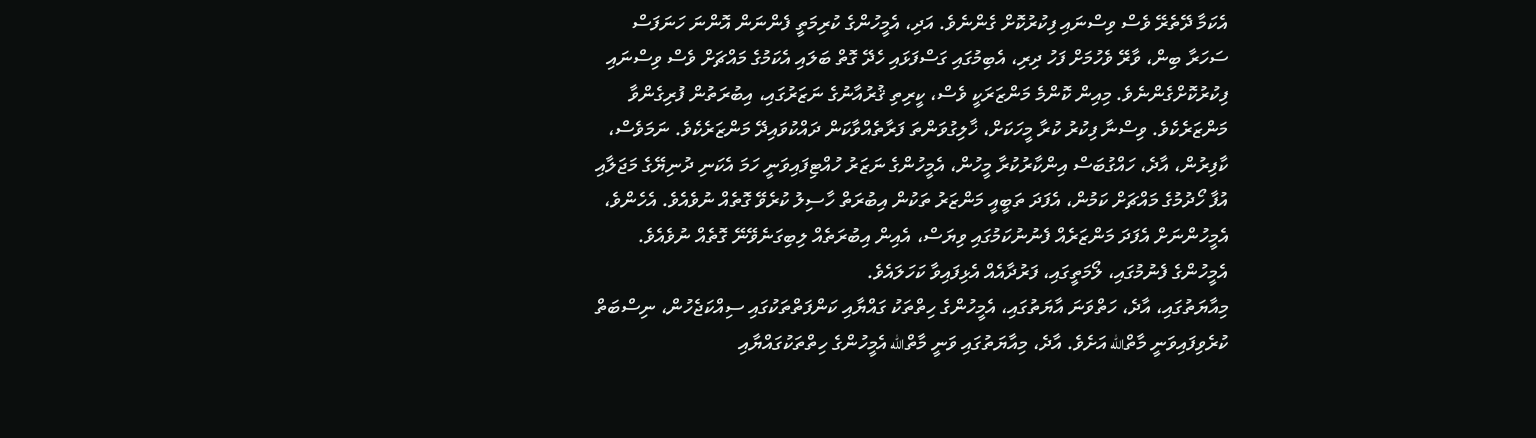އެކަމާ ދޭތެރޭ ވެސް ވިސްނައި ފިކުރުކޮށް ގެންނެވެ. އަދި، އެމީހުންގެ ކުރިމަތީ ފެންނަން އޮންނަ ހަނަފަސް ސަހަރާ ބިން، ވާރޭ ވެހުމަށް ފަހު ދިރި، އެބިމުގައި ގަސްފަޅައި ހެދޭ ގޮތް ބަލައި އެކަމުގެ މައްޗަށް ވެސް ވިސްނައި ފިކުރުކޮށްގެންނެވެ. މިއިން ކޮންމެ މަންޒަރަކީ ވެސް، ކީރިތި ޤުރުއާނުގެ ނަޒަރުގައި، އިބުރަތުން ފުރިގެންވާ މަންޒަރެކެވެ. ވިސްނާ ފިކުރު ކުރާ މީހަކަށް، ޚާލިގުވަންތަ ފަރާތެއްވާކަން ދައްކުވައިދޭ މަންޒަރެކެވެ. ނަމަވެސް، ކާފިރުން، އާދެ، ހައްގުބަސް އިންކާރުކުރާ މީހުން، އެމީހުންގެ ނަޒަރު ހުއްޓިފައިވަނީ ހަމަ އެކަނި ދުނިޔޭގެ މަޖަލާއި އުފާ ހޯދުމުގެ މައްޗަށް ކަމުން، އެފަދަ ތަބީއީ މަންޒަރު ތަކުން އިބުރަތް ހާސިލު ކުރެވޭ ގޮތެއް ނުވެއެވެ. އެހެންވެ، އެމީހުންނަށް އެފަދަ މަންޒަރެއް ފެނުނުކަމުގައި ވިޔަސް، އެއިން އިބުރަތެއް ލިބިގަނެވޭނޭ ގޮތެއް ނުވެއެވެ. އެމީހުންގެ ފެނުމުގައި، ލޯމަތީގައި، ފަރުދާއެއް އެޅިފައިވާ ކަހަލައެވެ.
މިއާޔަތުގައި، އާދެ، ހަތްވަނަ އާޔަތުގައި، އެމީހުންގެ ހިތްތަކު ގައްޔާއި ކަންފަތްތަކުގައި ސިއްކަޖެހުން، ނިސްބަތް ކުރެވިފައިވަނީ މާތްالله އަށެވެ. އާދެ، މިއާޔަތުގައި ވަނީ މާތްالله އެމީހުންގެ ހިތްތަކުގައްޔާއި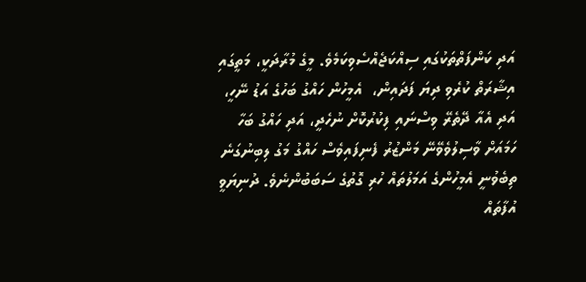އަދި ކަންފަތްތަކުގައި ސިއްކަޖެއްސެވިކަމެވެ. މީގެ މުރާދަކީ، މަތީގައި އިޝާރަތް ކުރެވި ދިޔަ ފަދައިން،  އެމީހުން ހައްގު ބަހުގެ އަޑު ނޭހީ، އަދި އެއާ ދޭތެރޭ ވިސްނައި ފިކުރުކޮށް ނުހެދީ، އަދި ހައްގު ބަހާ ހަމައަށް ވާސިލުވެވޭނޭ މަންޒުރު ފެނިފައިވެސް ހައްގު މަގު ލިބިނުގަނެ ތިބެވުނީ އެމީހުންގެ އަމަލުތައް ހުރި ގޮތުގެ ސަބަބުންނެވެ. ދުނިޔަވީ އުފާތައް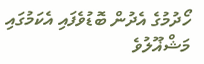ހޯދުމުގެ އެދުން ބޮޑުވެފައި އެކަމުގައި މަޝްޣޫލުވެ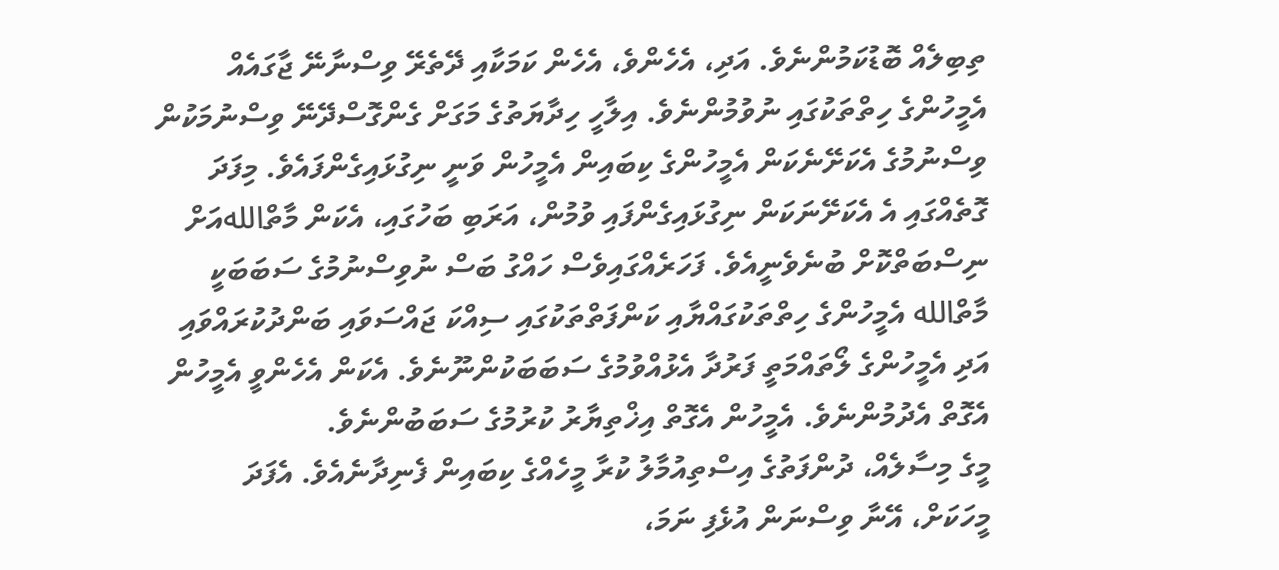ތިބިލެއް ބޮޑުކަމުންނެވެ. އަދި، އެހެންވެ، އެހެން ކަމަކާއި ދޭތެރޭ ވިސްނާނޭ ޖާގައެއް އެމީހުންގެ ހިތްތަކުގައި ނުވުމުންނެވެ. އިލާހީ ހިދާޔަތުގެ މަގަށް ގެންގޮސްދޭނޭ ވިސްނުމަކުން ވިސްނުމުގެ އެކަށޭނެކަން އެމީހުންގެ ކިބައިން އެމީހުން ވަނީ ނިގުޅައިގެންފައެވެ. މިފަދަ ގޮތެއްގައި އެ އެކަށޭނަކަން ނިގުޅައިގެންފައި ވުމުން، އަރަބި ބަހުގައި، އެކަން މާތްاللهއަށް ނިސްބަތްކޮށް ބުނެވެނީއެވެ. ފަހަރެއްގައިވެސް ހައްގު ބަސް ނުވިސްނުމުގެ ސަބަބަކީ މާތްالله އެމީހުންގެ ހިތްތަކުގައްޔާއި ކަންފަތްތަކުގައި ސިއްކަ ޖައްސަވައި ބަންދުކުރައްވައި އަދި އެމީހުންގެ ލޯތައްމަތީ ފަރުދާ އެޅުއްވުމުގެ ސަބަބަކުންނޫނެވެ. އެކަން އެހެންވީ އެމީހުން އެގޮތް އެދުމުންނެވެ. އެމީހުން އެގޮތް އިޚްތިޔާރު ކުރުމުގެ ސަބަބުންނެވެ.
މީގެ މިސާލެއް، ދުންފަތުގެ އިސްތިއުމާލު ކުރާ މީހެއްގެ ކިބައިން ފެނިދާނެއެވެ. އެފަދަ މީހަކަށް، އޭނާ ވިސްނަން އުޅެފި ނަމަ،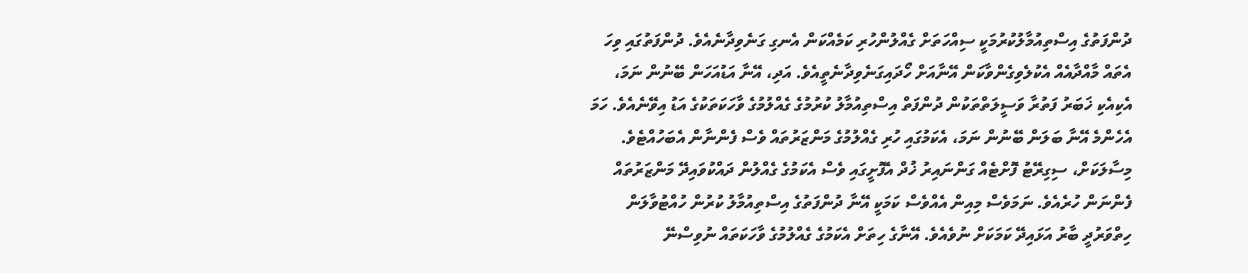ދުންފަތުގެ އިސްތިއުމާލުކުރުމަކީ ސިއްހަތަށް ގެއްލުންހުރި ކަމެއްކަން އެނގި ގަނެވިދާނެއެވެ. ދުންފަތުގައި ވިހަ އެތައް މާއްދާއެއް އެކުލެވިގެންވާކަން އޭނާއަށް ހޯދައިގަނެވިދާނެތީއެވެ. އަދި، އޭނާ އަޑުއަހަން ބޭނުން ނަމަ، އެކިއެކި ޚަބަރު ފަތުރާ ވަސީލަތްތަކުން ދުންފަތް އިސްތިއުމާލު ކުރުމުގެ ގެއްލުމުގެ ވާހަކަތަކުގެ އަޑު އިވޭނެއެވެ. ހަމަ އެހެންމެ އޭނާ ބަލަން ބޭނުން ނަމަ، އެކަމުގައި ހުރި ގެއްލުމުގެ މަންޒަރުތައް ވެސް ފެންނާން އެބަހުއްޓެވެ. މިސާލަކަށް، ސިގިރޭޓު ފޮށްޓެއް ގަންނައިރު ޚުދް އެފޮށީގައި ވެސް އެކަމުގެ ގެއްލުން ދައްކުވައިދޭ މަންޒަރުތައް ފެންނަން ހުރެއެވެ. ނަމަވެސް މިއިން އެއްވެސް ކަމަކީ އޭނާ ދުންފަތުގެ އިސްތިއުމާލު ކުރުން ހުއްޓުވާލަން ހިތްވަރުދީ ބާރު އަޅައިދޭ ކަމަކަށް ނުވެއެވެ. އޭނާގެ ހިތަށް އެކަމުގެ ގެއްލުމުގެ ވާހަކަތައް ނުވިސްނޭ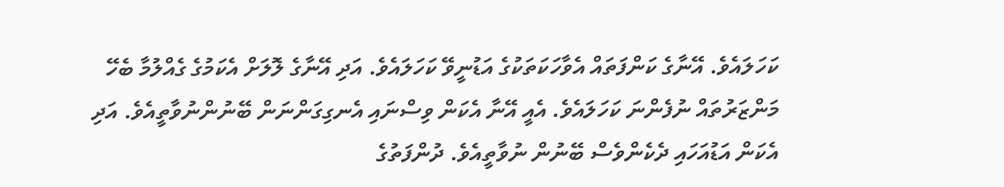ކަހަލައެވެ. އޭނާގެ ކަންފަތައް އެވާހަކަތަކުގެ އަޑުނީވޭ ކަހަލައެވެ. އަދި އޭނާގެ ލޮލަށް އެކަމުގެ ގެއްލުމާ ބެހޭ މަންޒަރުތައް ނުފެންނަ ކަހަލައެވެ. އެއީ އޭނާ އެކަން ވިސްނައި އެނގިގަންނަން ބޭނުންނުވާތީއެވެ. އަދި އެކަން އަޑުއަހައި ދެކެންވެސް ބޭނުން ނުވާތީއެވެ. ދުންފަތުގެ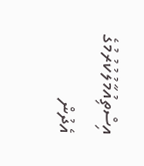އިސްތިއުމާލުކުރުމުގެ އެދުން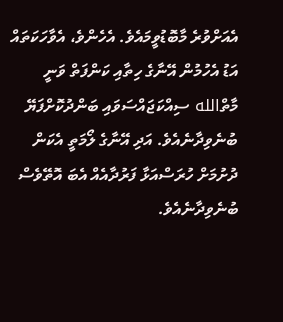އެއަށްވުރެ މާބޮޑުވީމައެވެ. އެހެންވެ، އެވާހަކަތައް އަޑު އެހުމުން އޭނާގެ ހިތާއި ކަންފަތް ވަނީ މާތްالله ސިއްކަޖައްސަވައި ބަންދުކޮށްފަޔޭ ބުނެވިދާނެއެވެ. އަދި އޭނާގެ ލޯމަތީ އެކަން ދުށުމަށް ހުރަސްއަޅާ ފަރުދާއެއް އެބަ އޮތޭވެސް ބުނެވިދާނެއެވެ.